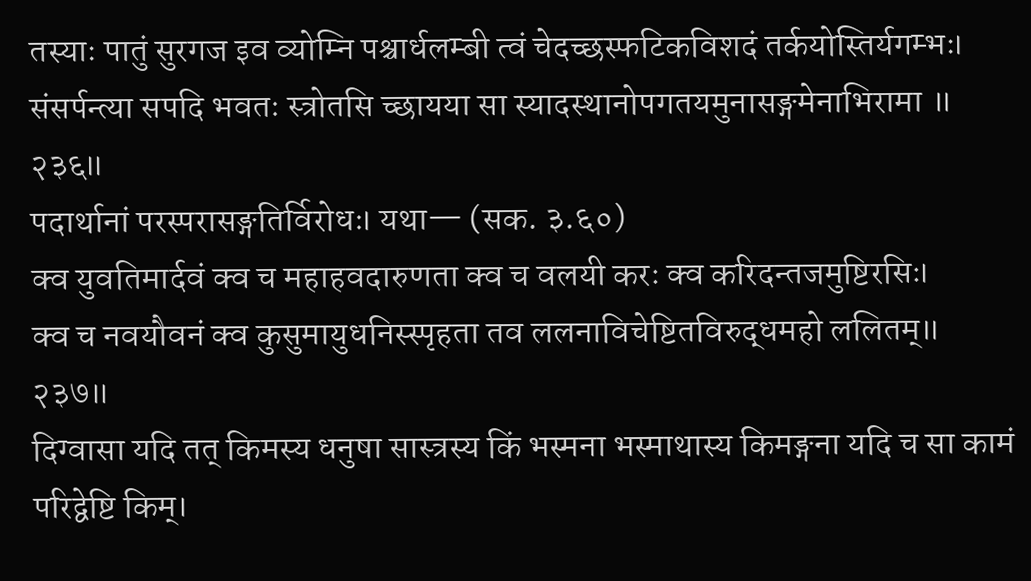तस्याः पातुं सुरगज इव व्योम्नि पश्चार्धलम्बी त्वं चेदच्छस्फटिकविशदं तर्कयोस्तिर्यगम्भः।
संसर्पन्त्या सपदि भवतः स्त्रोतसि च्छायया सा स्यादस्थानोपगतयमुनासङ्गमेनाभिरामा ॥ २३६॥
पदार्थानां परस्परासङ्गतिर्विरोधः। यथा— (सक. ३.६०)
क्व युवतिमार्दवं क्व च महाहवदारुणता क्व च वलयी करः क्व करिदन्तजमुष्टिरसिः।
क्व च नवयौवनं क्व कुसुमायुधनिस्स्पृहता तव ललनाविचेष्टितविरुद्धमहो ललितम्॥ २३७॥
दिग्वासा यदि तत् किमस्य धनुषा सास्त्रस्य किं भस्मना भस्माथास्य किमङ्गना यदि च सा कामं परिद्वेष्टि किम्।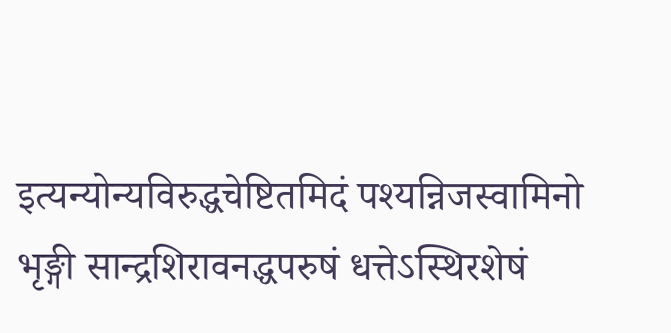इत्यन्योन्यविरुद्धचेष्टितमिदं पश्यन्निजस्वामिनो भृङ्गी सान्द्रशिरावनद्धपरुषं धत्तेऽस्थिरशेषं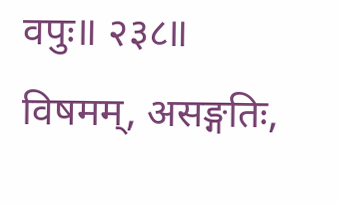वपुः॥ २३८॥
विषमम्, असङ्गतिः,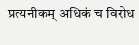प्रत्यनीकम् अधिकं च विरोध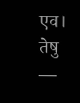एव। तेषु —